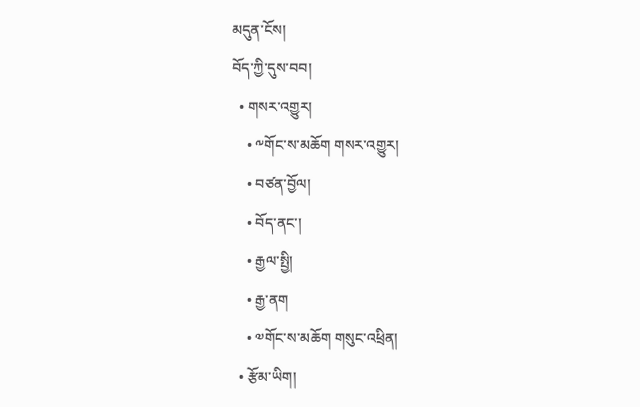མདུན་ངོས།
བོད་ཀྱི་དུས་བབ།
  • གསར་འགྱུར།
    • ༸གོང་ས་མཆོག གསར་འགྱུར།
    • བཙན་བྱོལ།
    • བོད་ནང་།
    • རྒྱལ་སྤྱི།
    • རྒྱ་ནག
    • ༧གོང་ས་མཆོག གསུང་འཕྲིན།
  • རྩོམ་ཡིག།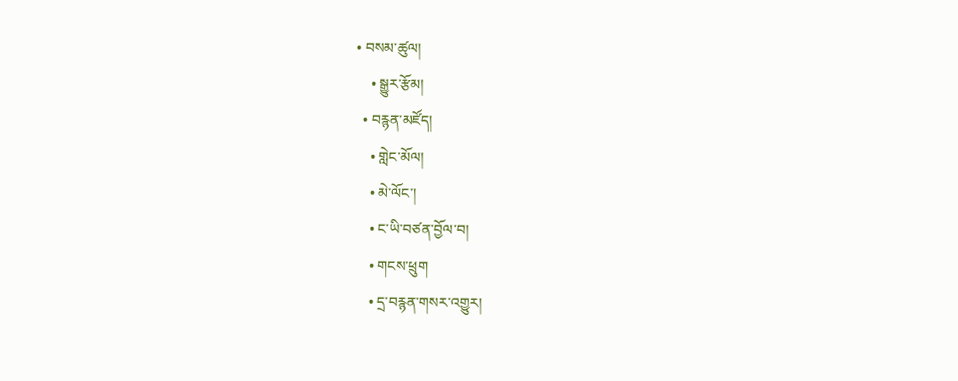• བསམ་ཚུལ།
    • སྒྱུར་རྩོམ།
  • བརྙན་མཛོད།
    • གླེང་མོལ།
    • མེ་ལོང་།
    • ང་ཡི་བཙན་བྱོལ་བ།
    • གངས་ཕྲུག
    • དྲ་བརྙན་གསར་འགྱུར།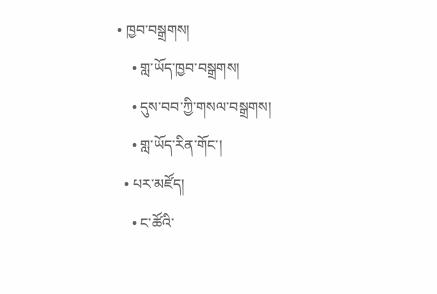• ཁྱབ་བསྒྲགས།
    • གླ་ཡོད་ཁྱབ་བསྒྲགས།
    • དུས་བབ་ཀྱི་གསལ་བསྒྲགས།
    • གླ་ཡོད་རིན་གོང་།
  • པར་མཛོད།
    • ང་ཚོའི་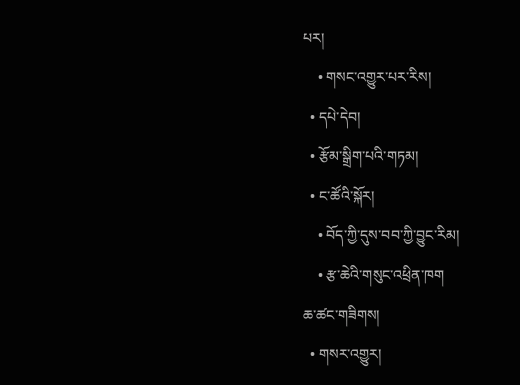པར།
    • གསང་འགྱུར་པར་རིས།
  • དཔེ་དེབ།
  • རྩོམ་སྒྲིག་པའི་གཏམ།
  • ང་ཚོའི་སྐོར།
    • བོད་ཀྱི་དུས་བབ་ཀྱི་བྱུང་རིམ།
    • རྩ་ཆེའི་གསུང་འཕྲིན་ཁག
ཆ་ཚང་གཟིགས།
  • གསར་འགྱུར།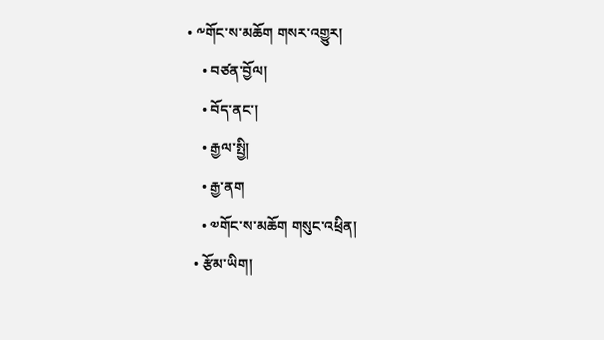• ༸གོང་ས་མཆོག གསར་འགྱུར།
    • བཙན་བྱོལ།
    • བོད་ནང་།
    • རྒྱལ་སྤྱི།
    • རྒྱ་ནག
    • ༧གོང་ས་མཆོག གསུང་འཕྲིན།
  • རྩོམ་ཡིག།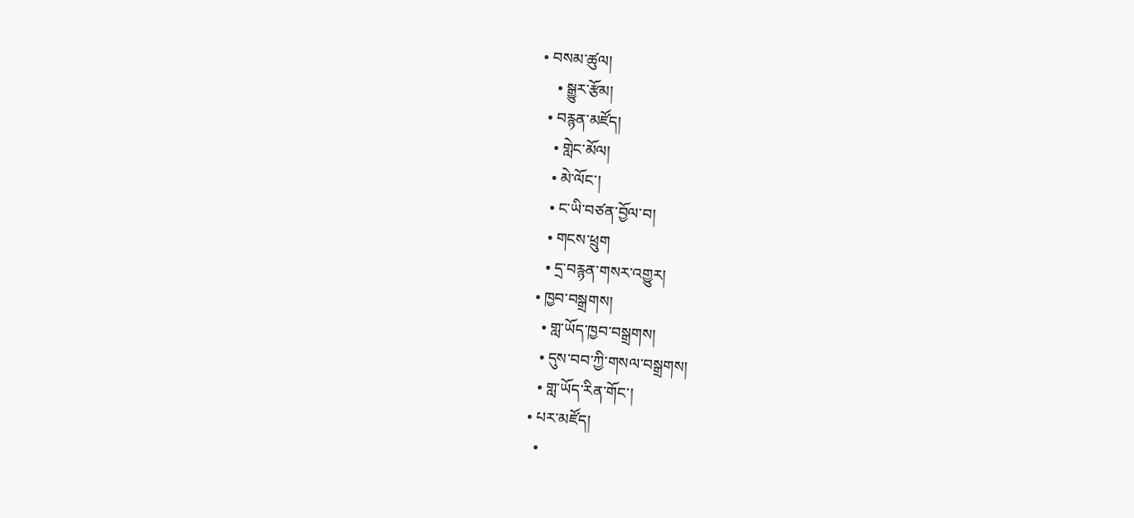• བསམ་ཚུལ།
    • སྒྱུར་རྩོམ།
  • བརྙན་མཛོད།
    • གླེང་མོལ།
    • མེ་ལོང་།
    • ང་ཡི་བཙན་བྱོལ་བ།
    • གངས་ཕྲུག
    • དྲ་བརྙན་གསར་འགྱུར།
  • ཁྱབ་བསྒྲགས།
    • གླ་ཡོད་ཁྱབ་བསྒྲགས།
    • དུས་བབ་ཀྱི་གསལ་བསྒྲགས།
    • གླ་ཡོད་རིན་གོང་།
  • པར་མཛོད།
    •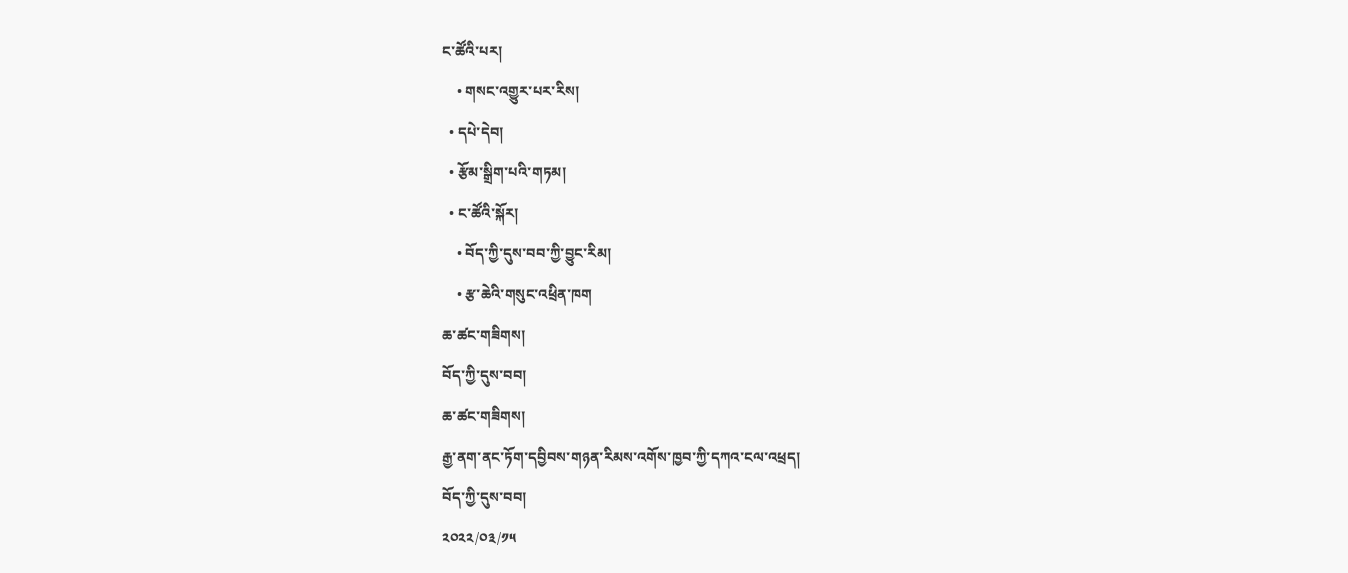ང་ཚོའི་པར།
    • གསང་འགྱུར་པར་རིས།
  • དཔེ་དེབ།
  • རྩོམ་སྒྲིག་པའི་གཏམ།
  • ང་ཚོའི་སྐོར།
    • བོད་ཀྱི་དུས་བབ་ཀྱི་བྱུང་རིམ།
    • རྩ་ཆེའི་གསུང་འཕྲིན་ཁག
ཆ་ཚང་གཟིགས།
བོད་ཀྱི་དུས་བབ།
ཆ་ཚང་གཟིགས།
རྒྱ་ནག་ནང་ཏོག་དབྱིབས་གཉན་རིམས་འགོས་ཁྱབ་ཀྱི་དཀའ་ངལ་འཕྲད།
བོད་ཀྱི་དུས་བབ།
༢༠༢༢/༠༣/༡༥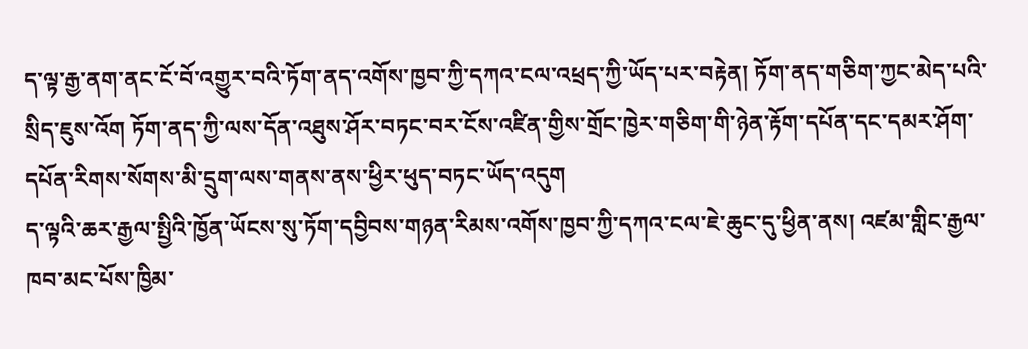ད་ལྟ་རྒྱ་ནག་ནང་ངོ་བོ་འགྱུར་བའི་ཏོག་ནད་འགོས་ཁྱབ་ཀྱི་དཀའ་ངལ་འཕྲད་ཀྱི་ཡོད་པར་བརྟེན། ཏོག་ནད་གཅིག་ཀྱང་མེད་པའི་སྲིད་ཇུས་འོག ཏོག་ནད་ཀྱི་ལས་དོན་འཐུས་ཤོར་བཏང་བར་ངོས་འཛིན་གྱིས་གྲོང་ཁྱེར་གཅིག་གི་ཉེན་རྟོག་དཔོན་དང་དམར་ཤོག་དཔོན་རིགས་སོགས་མི་དྲུག་ལས་གནས་ནས་ཕྱིར་ཕུད་བཏང་ཡོད་འདུག
ད་ལྟའི་ཆར་རྒྱལ་སྤྱིའི་ཁྱོན་ཡོངས་སུ་ཏོག་དབྱིབས་གཉན་རིམས་འགོས་ཁྱབ་ཀྱི་དཀའ་ངལ་ཇེ་ཆུང་དུ་ཕྱིན་ནས། འཛམ་གླིང་རྒྱལ་ཁབ་མང་པོས་ཁྱིམ་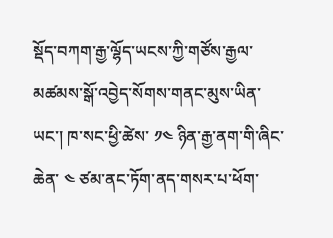སྡོད་བཀག་རྒྱ་ལྷོད་ཡངས་ཀྱི་གཙོས་རྒྱལ་མཚམས་སྒོ་འབྱེད་སོགས་གནང་མུས་ཡིན་ཡང་། ཁ་སང་ཕྱི་ཚེས་ ༡༤ ཉིན་རྒྱ་ནག་གི་ཞིང་ཆེན་ ༤ ཙམ་ནང་ཏོག་ནད་གསར་པ་ཕོག་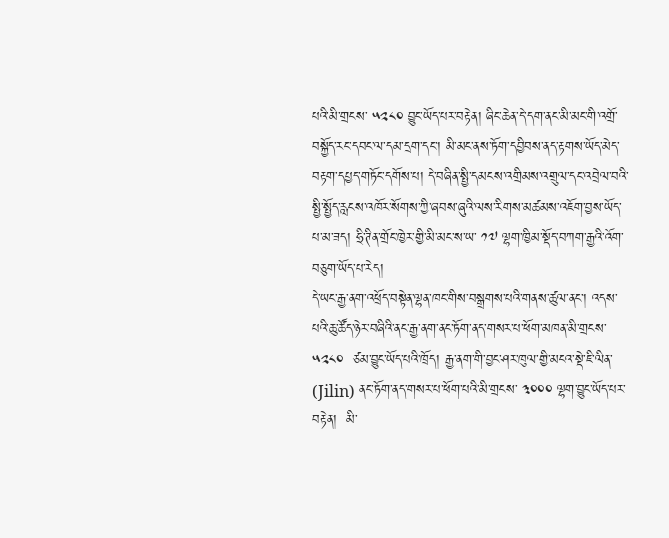པའི་མི་གྲངས་ ༥༢༨༠ བྱུང་ཡོད་པར་བརྟེན། ཞིང་ཆེན་དེ་དག་ནང་མི་མང་གི་འགྲོ་བསྐྱོད་རང་དབང་ལ་དམ་དྲག་དང་། མི་མང་ནས་ཏོག་དབྱིབས་ནད་རྟགས་ཡོད་མེད་བརྟག་དཔྱད་གཏོང་དགོས་པ། དེ་བཞིན་སྤྱི་དམངས་འགྲིམས་འགྲུལ་དང་འབྲེལ་བའི་སྤྱི་སྤྱོད་རླངས་འཁོར་སོགས་ཀྱི་ཞབས་ཞུའི་ལས་རིགས་མཚམས་འཇོག་བྱས་ཡོད་པ་མ་ཟད། ཧྲི་ཊིན་གྲོང་ཁྱེར་གྱི་མི་མང་ས་ཡ་ ༡༧ ལྷག་ཁྱིམ་སྡོད་བཀག་རྒྱའི་འོག་བཅུག་ཡོད་པ་རེད།
དེ་ཡང་རྒྱ་ནག་འཕྲོད་བསྟེན་ལྷན་ཁང་གིས་བསྒྲགས་པའི་གནས་ཚུལ་ནང་། འདས་པའི་ཆུ་ཚོད་ཉེར་བཞིའི་ནང་རྒྱ་ནག་ནང་ཏོག་ནད་གསར་པ་ཕོག་མཁན་མི་གྲངས་ ༥༢༨༠  ཙམ་བྱུང་ཡོད་པའི་ཁྲོད། རྒྱ་ནག་གི་བྱང་ཤར་ཁུལ་གྱི་མངའ་སྡེ་ཇི་ལིན་ (Jilin) ནང་ཏོག་ནད་གསར་པ་ཕོག་པའི་མི་གྲངས་ ༣༠༠༠ ལྷག་བྱུང་ཡོད་པར་བརྟེན།  མི་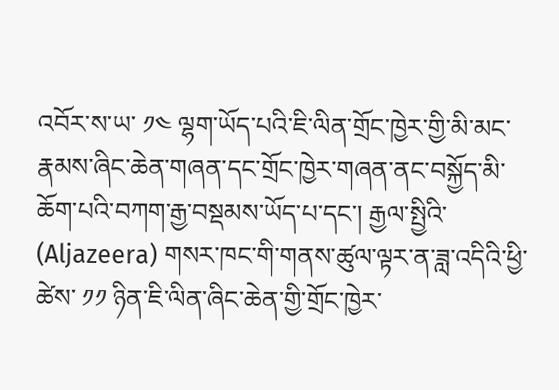འབོར་ས་ཡ་ ༡༤ ལྷག་ཡོད་པའི་ཇི་ལིན་གྲོང་ཁྱེར་གྱི་མི་མང་རྣམས་ཞིང་ཆེན་གཞན་དང་གྲོང་ཁྱེར་གཞན་ནང་བསྐྱོད་མི་ཆོག་པའི་བཀག་རྒྱ་བསྡམས་ཡོད་པ་དང་། རྒྱལ་སྤྱིའི་ (Aljazeera) གསར་ཁང་གི་གནས་ཚུལ་ལྟར་ན་ཟླ་འདིའི་ཕྱི་ཚེས་ ༡༡ ཉིན་ཇི་ལིན་ཞིང་ཆེན་གྱི་གྲོང་ཁྱེར་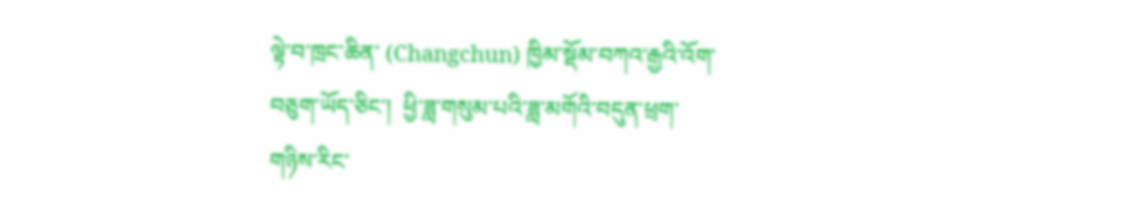ལྟེ་བ་ཁྲང་ཆིན་ (Changchun) ཁྱིམ་སྡོམ་བཀའ་རྒྱའི་འོག་བཅུག་ཡོད་ཅིང་།  ཕྱི་ཟླ་གསུམ་པའི་ཟླ་མགོའི་བདུན་ཕྲག་གཉིས་རིང་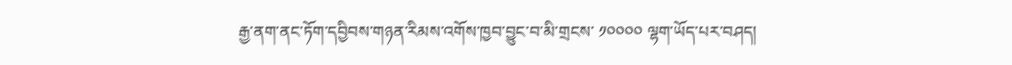རྒྱ་ནག་ནང་ཏོག་དབྱིབས་གཉན་རིམས་འགོས་ཁྱབ་བྱུང་བ་མི་གྲངས་ ༡༠༠༠༠ ལྷག་ཡོད་པར་བཤད།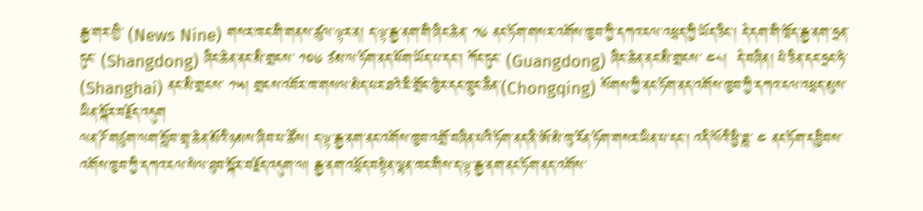རྒྱ་གར་གྱི་ (News Nine) གསར་ཁང་གི་གནས་ཚུལ་ལྟར་ན། ད་ལྟ་རྒྱ་ནག་གི་ཞིང་ཆེན་ ༡༦ ནང་ཏོག་གསར་འགོས་ཁྱབ་ཀྱི་དཀའ་ངལ་འཕྲད་ཀྱི་ཡོད་ཅིང་། དེ་དག་གི་ཁྲོད་རྒྱ་ནག་ཧྲན་ཏུང་ (Shangdong) ཞིང་ཆེན་ནང་མི་གྲངས་ ༡༠༦ ཙམ་ལ་ཏོག་ནད་ཕོག་ཡོད་པ་དང་། ཀོང་ཏུང་ (Guangdong) ཞིང་ཆེན་ནང་མི་གྲངས་ ༤༨།  དེ་བཞིན། པེ་ཅིན་དང་ཧྲང་ཧེ་ (Shanghai) ནང་མི་གྲངས་ ༡༥། གྲངས་འབོར་ཁ་གསལ་མེད་པར་ཐའེ་ཇི་གྲོང་ཁྱེར་དང་ཁྲུང་ཆིན་(Chongqing) སོགས་ཀྱི་ནང་ཏོག་ནད་འགོས་ཁྱབ་ཀྱི་དཀའ་ངལ་འཕྲད་མུས་ཡིན་སྐོར་བརྗོད་འདུག
ལན་ཌོ་གཙུག་ལག་སློབ་གྲྭ་ཆེན་མོའི་ཉམས་ཞིབ་པ་ཚོས། ད་ལྟ་རྒྱ་ནག་ནང་འགོས་ཁྱབ་འགྲོ་བཞིན་པའི་ཏོག་ནད་ནི་ཨོ་མེ་ཁུ་རོན་ཏོག་གསར་ཡིན་པ་དང་། འདི་ལོའི་ཕྱི་ཟླ་ ༤ ནང་ཏོག་དབྱིབས་འགོས་ཁྱབ་ཀྱི་དཀའ་ངལ་སེལ་ཐུབ་སྐོར་བརྗོད་འདུག་ལ། རྒྱ་ནག་འཕྲོད་བསྟེན་ལྷན་ཁང་གིས་ད་ལྟ་རྒྱ་ནག་ནང་ཏོག་ནད་འགོས་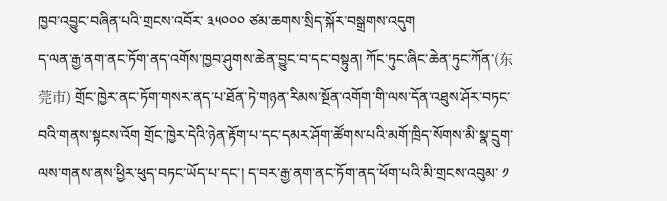ཁྱབ་འབྱུང་བཞིན་པའི་གྲངས་འབོར་ ༣༥༠༠༠ ཙམ་ཆགས་སྲིད་སྐོར་བསྒྲགས་འདུག
ད་ལན་རྒྱ་ནག་ནང་ཏོག་ནད་འགོས་ཁྱབ་ཤུགས་ཆེན་བྱུང་བ་དང་བསྟུན། ཀོང་ཏུང་ཞིང་ཆེན་ཏུང་ཀོན་(东莞市) གྲོང་ཁྱེར་ནང་ཏོག་གསར་ནད་པ་ཐོན་ཏེ་གཉན་རིམས་སྔོན་འགོག་གི་ལས་དོན་འཐུས་ཤོར་བཏང་བའི་གནས་སྟངས་འོག གྲོང་ཁྱེར་དེའི་ཉེན་རྟོག་པ་དང་དམར་ཤོག་ཚོགས་པའི་མགོ་ཁྲིད་སོགས་མི་སྣ་དྲུག་ལས་གནས་ནས་ཕྱིར་ཕུད་བཏང་ཡོད་པ་དང་། ད་བར་རྒྱ་ནག་ནང་ཏོག་ནད་ཕོག་པའི་མི་གྲངས་འབུམ་ ༡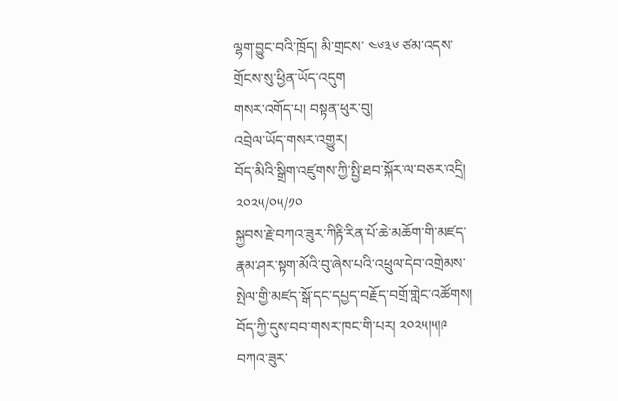ལྷག་བྱུང་བའི་ཁྲོད། མི་གྲངས་ ༤༦༣༦ ཙམ་འདས་གྲོངས་སུ་ཕྱིན་ཡོད་འདུག
གསར་འགོད་པ། བསྟན་ཕུར་བུ།
འབྲེལ་ཡོད་གསར་འགྱུར།
བོད་མིའི་སྒྲིག་འཛུགས་ཀྱི་སྤྱི་ཐབ་སྐོར་ལ་བཅར་འདྲི།
༢༠༢༥/༠༥/༡༠
སྐྱབས་རྗེ་བཀའ་ཟུར་ཀིརྟི་རིན་པོ་ཆེ་མཆོག་གི་མཛད་རྣམ་ཤར་སྟག་མོའི་བུ་ཞེས་པའི་འཕྲུལ་དེབ་འགྲེམས་སྤེལ་གྱི་མཛད་སྒོ་དང་དཔྱད་བརྗོད་བགྲོ་གླེང་འཚོགས། བོད་ཀྱི་དུས་བབ་གསར་ཁང་གི་པར། ༢༠༢༥།༥།༩
བཀའ་ཟུར་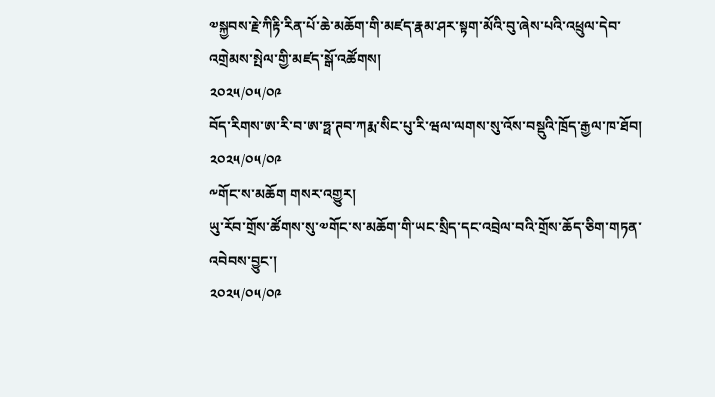༧སྐྱབས་རྗེ་ཀིརྟི་རིན་པོ་ཆེ་མཆོག་གི་མཛད་རྣམ་ཤར་སྟག་མོའི་བུ་ཞེས་པའི་འཕྲུལ་དེབ་འགྲེམས་སྤེལ་གྱི་མཛད་སྒོ་འཚོགས།
༢༠༢༥/༠༥/༠༩
བོད་རིགས་ཨ་རི་བ་ཨ་ཧྥ་ཊབ་ཀརྨ་སིང་པུ་རི་ཝལ་ལགས་སུ་འོས་བསྡུའི་ཁྲོད་རྒྱལ་ཁ་ཐོབ།
༢༠༢༥/༠༥/༠༩
༸གོང་ས་མཆོག གསར་འགྱུར།
ཡུ་རོབ་གྲོས་ཚོགས་སུ་༧གོང་ས་མཆོག་གི་ཡང་སྲིད་དང་འབྲེལ་བའི་གྲོས་ཆོད་ཅིག་གཏན་འབེབས་བྱུང་།
༢༠༢༥/༠༥/༠༩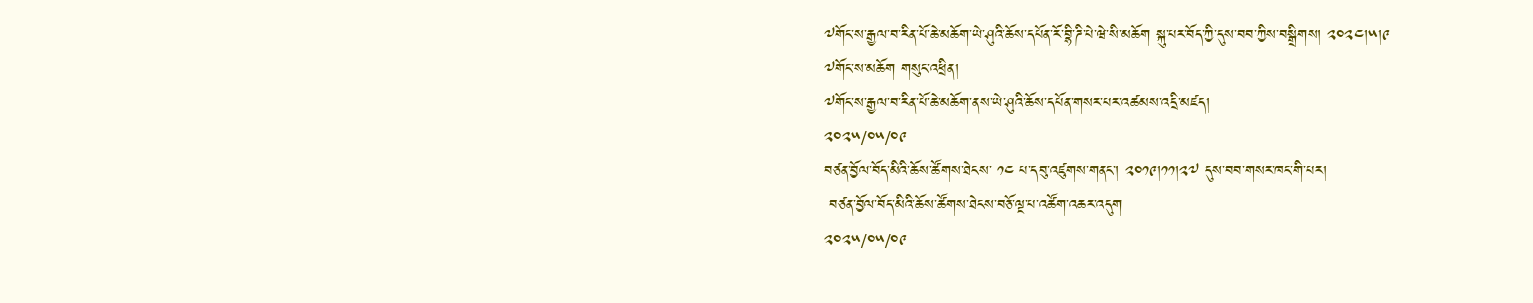༧གོང་ས་རྒྱལ་བ་རིན་པོ་ཆེ་མཆོག་ཡེ་ཤུའི་ཆོས་དཔོན་རོ་བྷི་ཌི་པེ་ཝེ་སི་མཆོག སྐུ་པར་བོད་ཀྱི་དུས་བབ་ཀྱིས་བསྒྲིགས། ༢༠༢༤།༥།༩
༧གོང་ས་མཆོག གསུང་འཕྲིན།
༧གོང་ས་རྒྱལ་བ་རིན་པོ་ཆེ་མཆོག་ནས་ཡེ་ཤུའི་ཆོས་དཔོན་གསར་པར་འཚམས་འདྲི་མཛད།
༢༠༢༥/༠༥/༠༩
བཙན་བྱོལ་བོད་མིའི་ཆོས་ཚོགས་ཐེངས་ ༡༤ པ་དབུ་འཛུགས་གནང་། ༢༠༡༩།༡༡།༢༧ དུས་བབ་གསར་ཁང་གི་པར།
 བཙན་བྱོལ་བོད་མིའི་ཆོས་ཚོགས་ཐེངས་བཅོ་ལྔ་པ་འཚོག་འཆར་འདུག
༢༠༢༥/༠༥/༠༩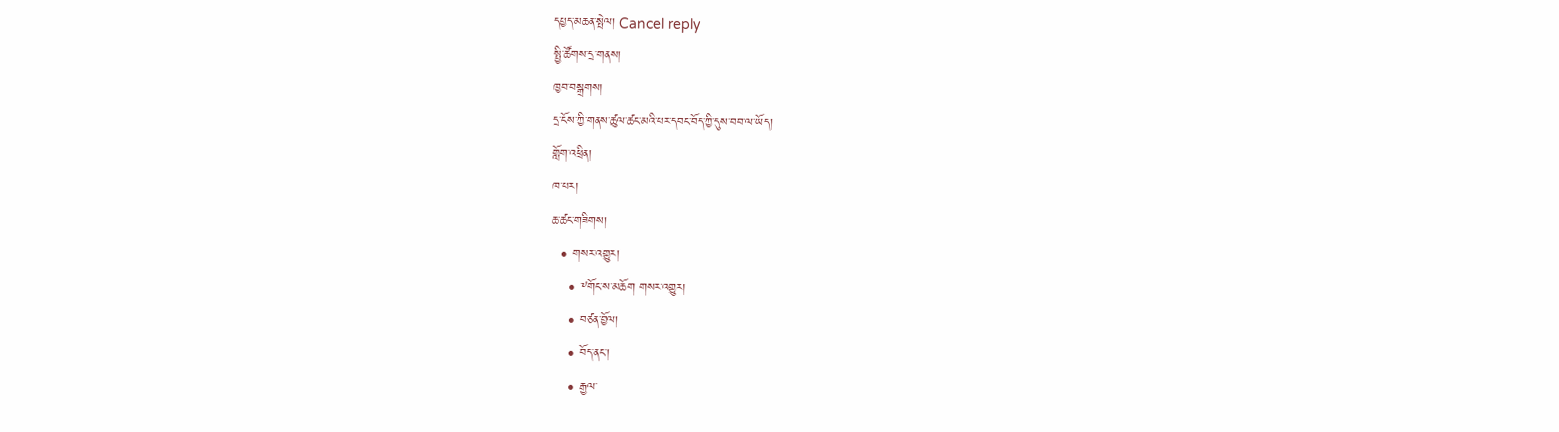དཔྱད་མཆན་སྤེལ། Cancel reply
སྤྱི་ཚོགས་དྲ་གནས།
ཁྱབ་བསྒྲགས།
དྲ་ངོས་ཀྱི་གནས་ཚུལ་ཚང་མའི་པར་དབང་བོད་ཀྱི་དུས་བབ་ལ་ཡོད།
གློག་འཕྲིན།
ཁ་པར།
ཆ་ཚང་གཟིགས།
  • གསར་འགྱུར།
    • ༸གོང་ས་མཆོག གསར་འགྱུར།
    • བཙན་བྱོལ།
    • བོད་ནང་།
    • རྒྱལ་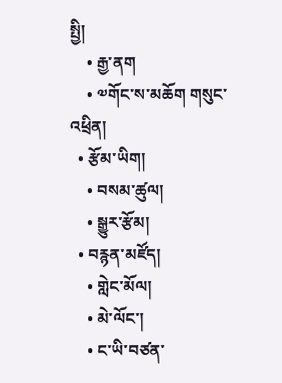སྤྱི།
    • རྒྱ་ནག
    • ༧གོང་ས་མཆོག གསུང་འཕྲིན།
  • རྩོམ་ཡིག།
    • བསམ་ཚུལ།
    • སྒྱུར་རྩོམ།
  • བརྙན་མཛོད།
    • གླེང་མོལ།
    • མེ་ལོང་།
    • ང་ཡི་བཙན་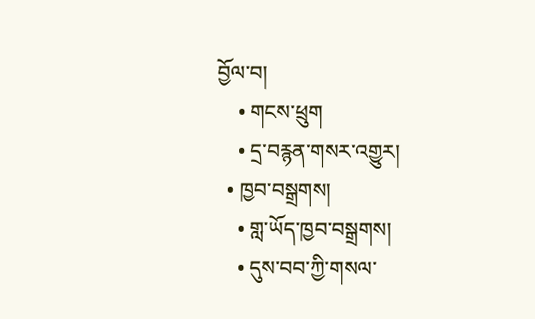བྱོལ་བ།
    • གངས་ཕྲུག
    • དྲ་བརྙན་གསར་འགྱུར།
  • ཁྱབ་བསྒྲགས།
    • གླ་ཡོད་ཁྱབ་བསྒྲགས།
    • དུས་བབ་ཀྱི་གསལ་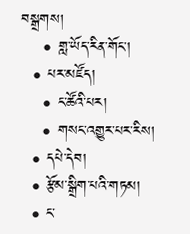བསྒྲགས།
    • གླ་ཡོད་རིན་གོང་།
  • པར་མཛོད།
    • ང་ཚོའི་པར།
    • གསང་འགྱུར་པར་རིས།
  • དཔེ་དེབ།
  • རྩོམ་སྒྲིག་པའི་གཏམ།
  • ང་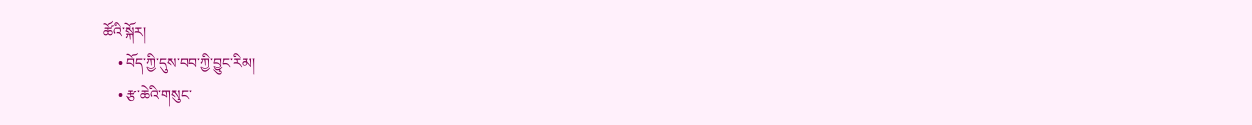ཚོའི་སྐོར།
    • བོད་ཀྱི་དུས་བབ་ཀྱི་བྱུང་རིམ།
    • རྩ་ཆེའི་གསུང་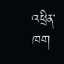འཕྲིན་ཁག